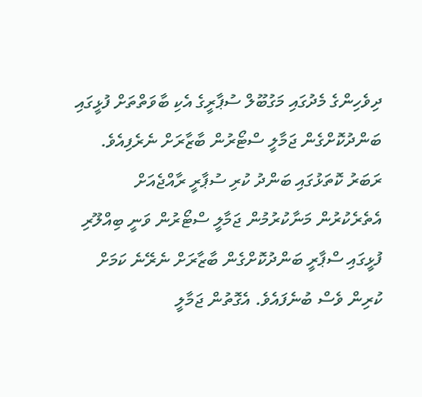ދިވެހިންގެ މެދުގައި މަގުބޫލް ސުޕާރީގެ އެކި ބާވަތްތަށް ފުޅީގައި ބަންދުކޮށްގެން ޖަމާލީ ސްޓޯރުން ބާޒާރަށް ނެރެފިއެވެ.
ރަބަރު ކޮތަޅުގައި ބަންދު ކުރި ސުޕާރީ ރާއްޖެއަށް އެތެރެކުރުން މަނާކުރުމުން ޖަމާލީ ސްޓޯރުން ވަނީ ބިއްލޫރި ފުޅީގައި ސްޕާރީ ބަންދުކޮށްގެން ބާޒާރަށް ނެރޭނެ ކަމަށް ކުރިން ވެސް ބުނެފައެވެ. އެގޮތުން ޖަމާލީ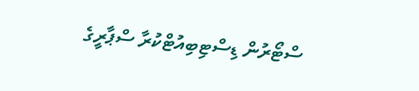ސްޓޯރުން ޑިސްޓިބިއުޓްކުރާ ސްޕާރީގެ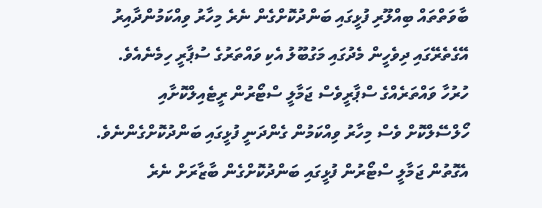ބާވަތްތައް ބިއްލޫރި ފުޅީގައި ބަންދުކޮށްގެން ނެރެ މިހާރު ވިއްކަމުންދާއިރު އޭގެތެރޭގައި ދިވެހީން މެދުގައި މަގުބޫލު އެކި ވައްތަރުގެ ސުޕާރީ ހިމެނެއެވެ.
ހުރުހާ ވައްތަރެއްގެ ސްޕާރީވެސް ޖަމާލީ ސްޓޯރުން ރީޓެއިލްކޮށާއި ހޯލްސޭލްކޮށް ވެސް މިހާރު ވިއްކަމުން ގެންދަނީ ފުޅީގައި ބަންދުކޮށްގެންނެވެ.
އެގޮތުން ޖަމާލީ ސްޓޯރުން ފުޅީގައި ބަންދުކޮށްގެން ބާޒާރަށް ނެރެ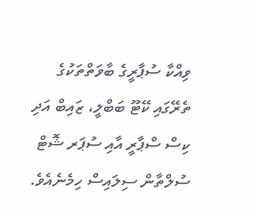ވިއްކާ ސުޕާރީގެ ބާވަތްތަކުގެ ތެރޭގައި ކޭޓޫ ބަބްލީ، ޒައިބް އަދި ކިސް ސްޕާރީ އާއި ސުޕަރ ޝޮޓް ސުލްތާން ސިލައިސް ހިމެނެއެވެ.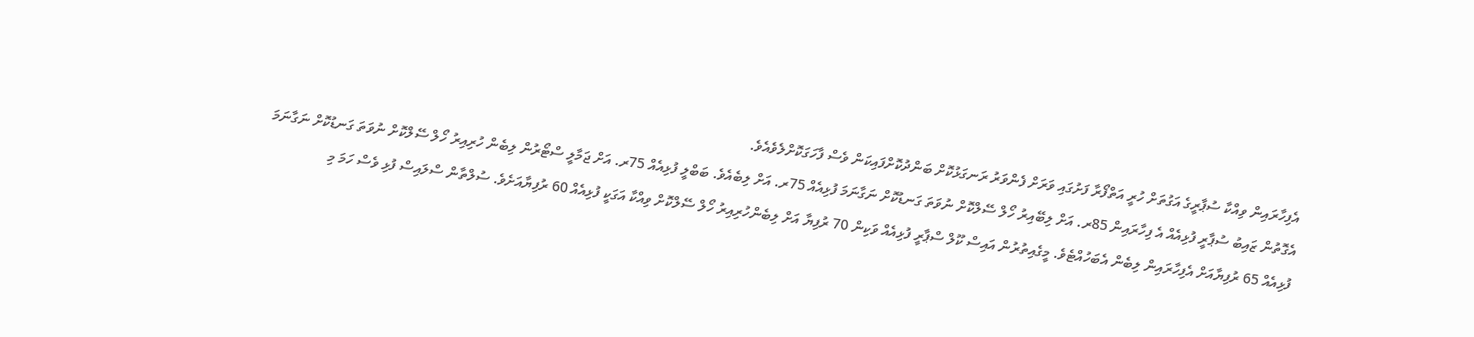އެފިހާރައިން ވިއްކާ ސުޕާރީގެ އަގުތަށް ހުރީ އަތްފޯރާ ފަށުގައި ވަރަށް ފެންވަރު ރަނގަޅުކޮށް ބަންދުކޮށްފައިކަން ވެސް ފާހަގަކޮށްލެވެއެވެ.
އެގޮތުން ޒައިބު ސުޕާރީ ފުޅިއެއް އެ ފިހާރައިން 85ރ. އަށް ލިބޭއިރު ހޯލް ސޭލްކޮށް ނުވަތަ ގަނޑުކޮށް ނަގާނަމަ ފުޅިއެއް 75ރ. އަށް ލިބެއެވެ. ބަބްލީ ފުޅިއެއް 75ރ. އަށް ޖަމާލީ ސްޓޯރުން ލިބެން ހުރިއިރު ހޯލް ސޭލްކޮށް ނުވަތަ ގަނޑުކޮށް ނަގާނަމަ ފުޅިއެއް 65 ރުފިޔާއަށް އެފިހާރައިން ލިބެން އެބަހުއްޓެވެ. މީގެއިތުރުން އައިސް ކޫލް ސްޕާރީ ފުޅިއެއް ވަކިން 70 ރުފިޔާ އަށް ލިބެންހުރިއިރު ހޯލް ސޭލްކޮށް ވިއްކާ އަގަކީ ފުޅިއެއް 60 ރުފިޔާއަށެވެ. ސުލްތާން ސްލައިސް ފުޅި ވެސް ހަމަ މި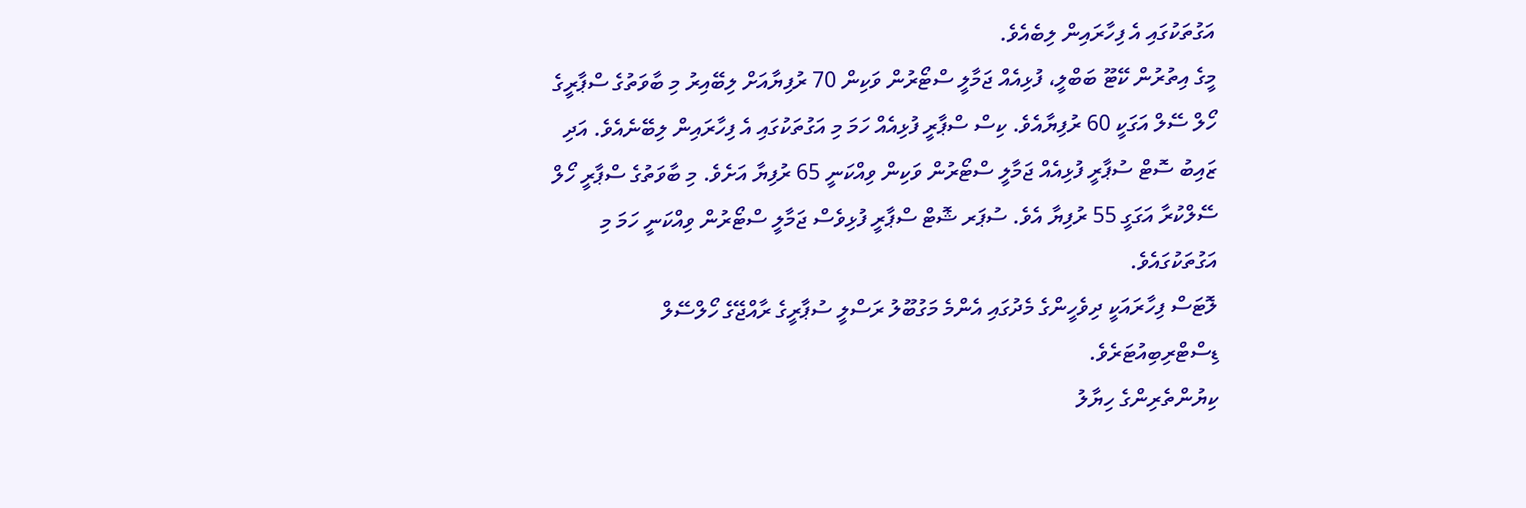އަގުތަކުގައި އެ ފިހާރައިން ލިބެއެވެ.
މީގެ އިތުރުން ކޭޓޫ ބަބްލީ، ފުޅިއެއް ޖަމާލީ ސްޓޯރުން ވަކިން 70 ރުފިޔާއަށް ލިބޭއިރު މި ބާވަތުގެ ސްޕާރީގެ ހޯލް ސޭލް އަގަކީ 60 ރުފިޔާއެވެ. ކިސް ސްޕާރީ ފުޅިއެއް ހަމަ މި އަގުތަކުގައި އެ ފިހާރައިން ލިބޭނެއެވެ. އަދި ޒައިބު ސޮޓް ސުޕާރީ ފުޅިއެއް ޖަމާލީ ސްޓޯރުން ވަކިން ވިއްކަނީ 65 ރުފިޔާ އަށެވެ. މި ބާވަތުގެ ސްޕާރީ ހޯލް ސޭލްކުރާ އަގަގީ 55 ރުފިޔާ އެވެ. ސުޕަރ ޝޮޓް ސްޕާރީ ފުޅިވެސް ޖަމާލީ ސްޓޯރުން ވިއްކަނީ ހަމަ މި އަގުތަކުގައެވެ.
ލޮޓަސް ފިހާރައަކީ ދިވެހީންގެ މެދުގައި އެންމެ މަގުބޫލު ރަސްލީ ސުޕާރީގެ ރާއްޖޭގެ ހޯލްސޭލް ޑިސްޓްރިބިއުޓަރެވެ.
ކިޔުންތެރިންގެ ހިޔާލު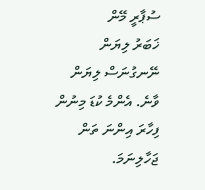ސުޕާރީ މޭން
ޚަބަރު ލިޔަން ނޭނގުނަސް ލިޔަން ވާނެ. އެންމެ ކުޑަ މިނުން ފިހާރަ އިންނަ ތަން ޖަހާލިނަމަ.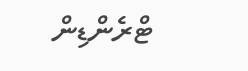ޓްރެންޑިން